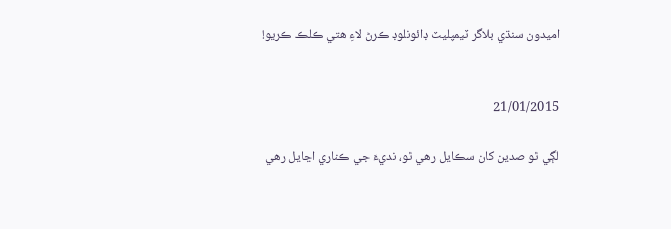امیدون سنڌي بلاگر ٽيمپليٽ ڊائونلوڊ ڪرڻ لاءِ هتي ڪلڪ ڪريو!


21/01/2015

لڳي ٿو صدين کان سڪايل رهي ٿو، نديءَ جي ڪناري اڃايل رهي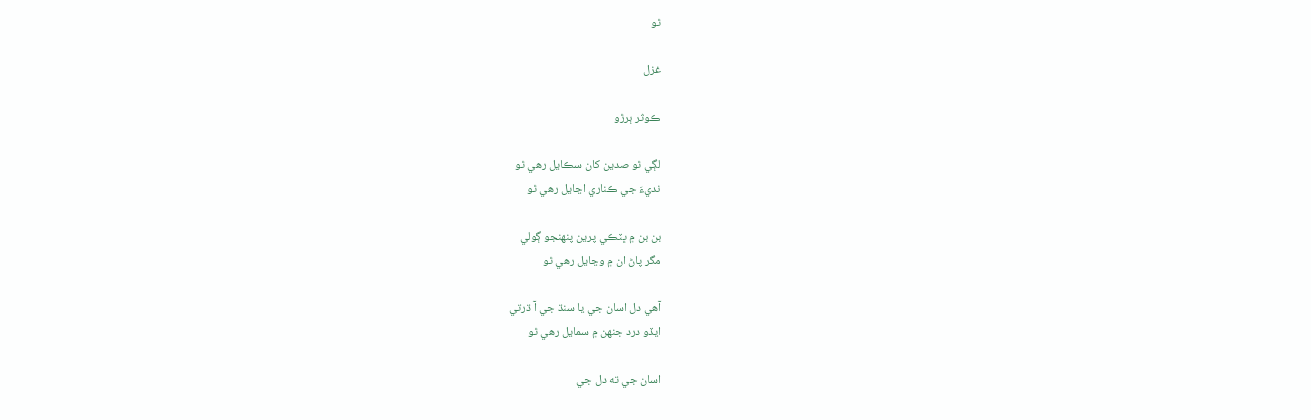ٿو

غزل

ڪوثر ٻرڙو

لڳي ٿو صدين کان سڪايل رهي ٿو
نديءَ جي ڪناري اڃايل رهي ٿو

بن بن ۾ ڀٽڪي پرين پنهنجو ڳولي
مگر پاڻ ان ۾ وڃايل رهي ٿو

آهي دل اسان جي يا سنڌ جي آ ڌرتي
ايڏو درد جنهن ۾ سمايل رهي ٿو

اسان جي ته دل جي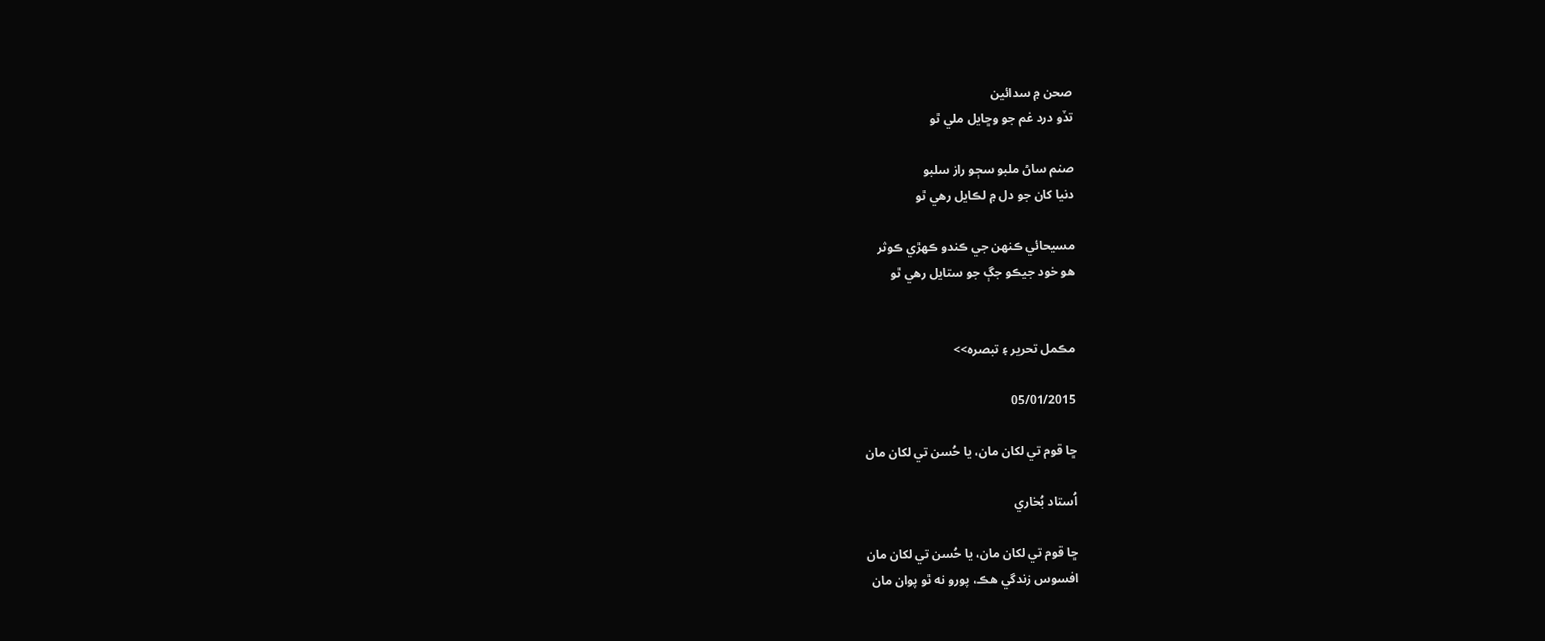صحن ۾ سدائين
تڏو درد غم جو وڇايل ملي ٿو

صنم ساڻ ملبو سڄو راز سلبو
دنيا کان جو دل ۾ لڪايل رهي ٿو

مسيحائي ڪنهن جي ڪندو ڪهڙي ڪوثر
هو خود جيڪو جڳ جو ستايل رهي ٿو


مڪمل تحرير ۽ تبصره>>

05/01/2015

ڇا قوم تي لکان مان، يا حُسن تي لکان مان

اُستاد بُخاري

ڇا قوم تي لکان مان، يا حُسن تي لکان مان
افسوس زندگي هڪ، پورو نه ٿو پوان مان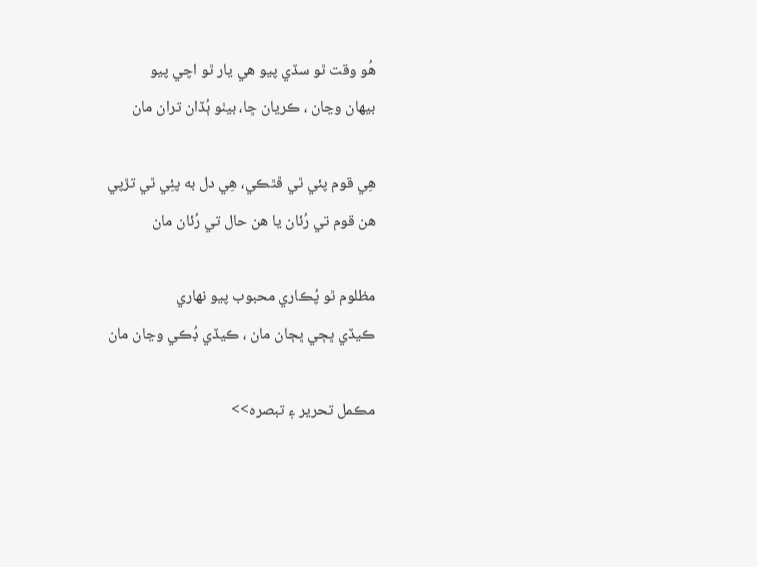هُو وقت ٿو سڏي پيو هي يار ٿو اچي پيو
بيهان وڃان ، ڪريان ڇا، بيٺو ٻُڏان تران مان

هِي قوم پئي ٿي ڦٿڪي، هِي دل به پئِي ٿي تڙپي
هن قوم تي رُئان يا هن حال تي رُئان مان

مظلوم ٿو پُڪاري محبوب پيو نهاري
ڪيڏي ڀڄي ڀڄان مان ، ڪيڏي ڊُڪي وڃان مان

مڪمل تحرير ۽ تبصره>>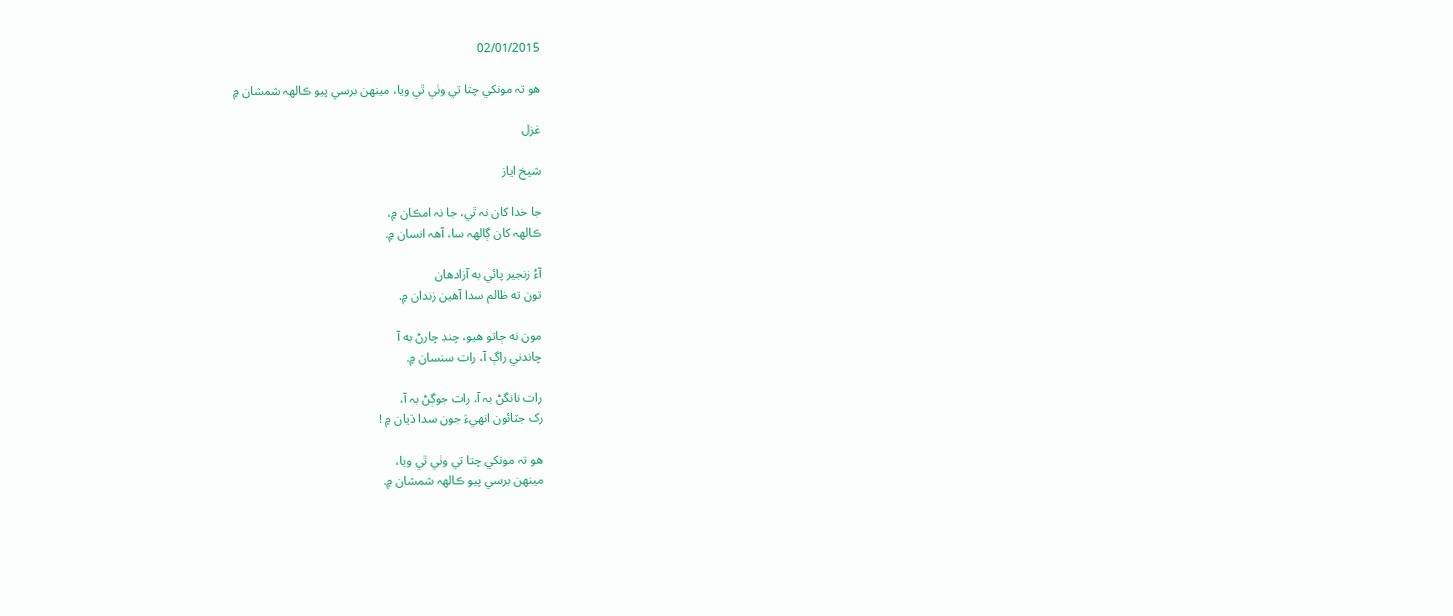02/01/2015

هو تہ مونکي چتا تي وٺي ٿي ويا، مينهن برسي پيو ڪالهہ شمشان ۾

غزل

شيخ اياز

جا خدا کان نہ ٿي، جا نہ امڪان ۾،
ڪالهہ کان ڳالهہ سا، آهہ انسان ۾.

آءُ زنجير پائي به آزادهان
تون ته ظالم سدا آهين زندان ۾.

مون نه ڄاتو هيو، چنڊ چارڻ به آ
چاندني راڳ آ، رات سنسان ۾.

رات نانگڻ بہ آ، رات جوڳڻ بہ آ،
رک جٽائون انهيءَ جون سدا ڌيان ۾ !

هو تہ مونکي چتا تي وٺي ٿي ويا،
مينهن برسي پيو ڪالهہ شمشان ۾.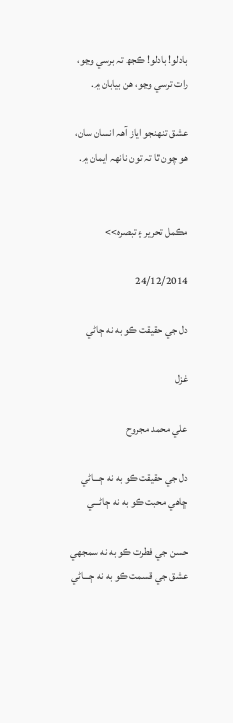بادلو! بادلو! ڪجھ تہ برسي وڃو،
رات ترسي وڃو، هن بيابان ۾.

عشق تنهنجو اياز آهہ انسان سان،
هو چون ٿا تہ تون نانهہ ايمان ۾.


مڪمل تحرير ۽ تبصره>>

24/12/2014

دل جي حقيقت ڪو به نه ڄاڻي

غزل

علي محمد مجروح

دل جي حقيقت ڪو به نه ڄـــاڻي
ڇاهي محبت ڪو به نه ڄاڻـــي

حسن جي فطرت ڪو به نه سمجهي
عشق جي قسمت ڪو به نه ڄـــاڻي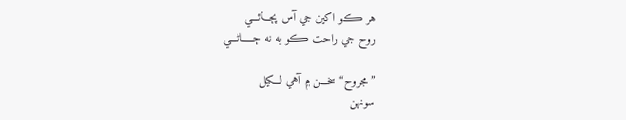هر ڪو اکين جي آس پڄـــائـــي
روح جي راحت ڪو به نه ڄـــــاڻـــي

”مجروح“ سخـــن ۾ آهي لـــکيل
سونهن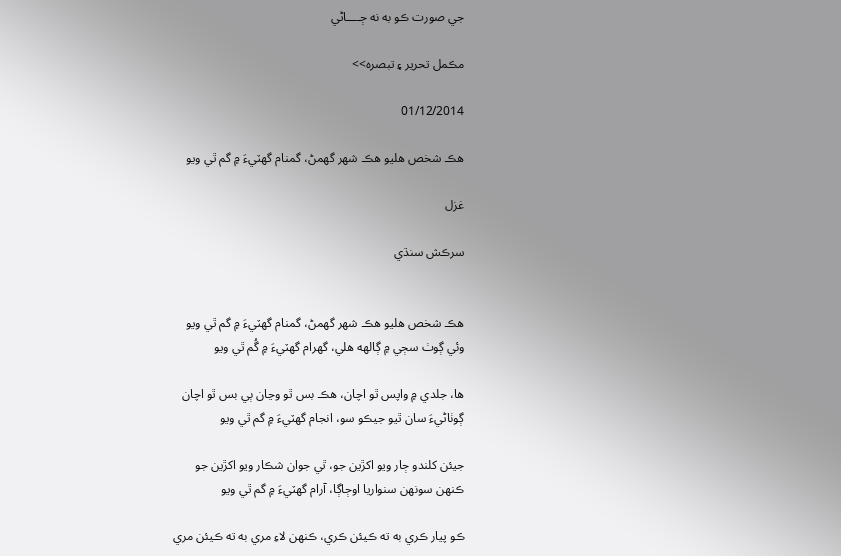جي صورت ڪو به نه ڄــــاڻي

مڪمل تحرير ۽ تبصره>>

01/12/2014

هڪ شخص هليو هڪ شهر گهمڻ، گمنام گهٽيءَ ۾ گم ٿي ويو

غزل

سرڪش سنڌي


هڪ شخص هليو هڪ شهر گهمڻ، گمنام گهٽيءَ ۾ گم ٿي ويو
وئي ڳوٺ سڄي ۾ ڳالهه هلي، گهرام گهٽيءَ ۾ گُم ٿي ويو

ها، جلدي ۾ واپس ٿو اچان، هڪ بس ٿو وڃان ٻي بس ٿو اچان
ڳوٺاڻيءَ سان ٿيو جيڪو سو، انجام گهٽيءَ ۾ گم ٿي ويو

جيئن کلندو ڄار ويو اکڙين جو، ٿي جوان شڪار ويو اکڙين جو
ڪنهن سونهن سنواريا اوڄاڳا، آرام گهٽيءَ ۾ گم ٿي ويو

ڪو پيار ڪري به ته ڪيئن ڪري، ڪنهن لاءِ مري به ته ڪيئن مري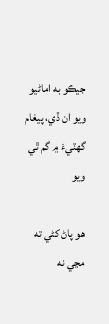جيڪو به اماڻيو ويو ان ڏي، پيغام گھٽيءَ ۾ گم ٿي ويو

هو پاڻ کڻي ته مڃي نه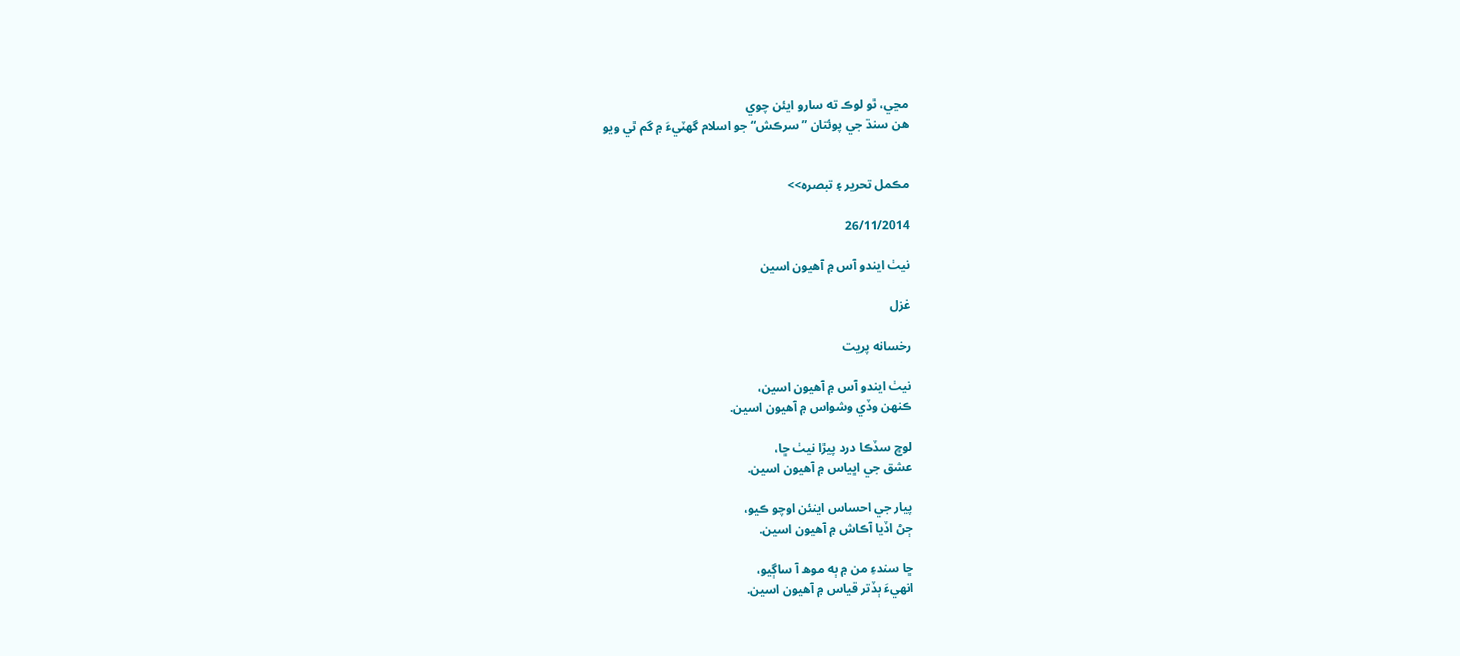مڃي، ٿو لوڪ ته سارو ايئن چوي
هن سنڌ جي پوئتان ”سرڪش“ جو اسلام گهٽيءَ ۾ گم ٿي ويو


مڪمل تحرير ۽ تبصره>>

26/11/2014

نيٺ ايندو آس ۾ آھيون اسين

غزل

رخسانه پريت

نيٺ ايندو آس ۾ آھيون اسين،
ڪنھن وڏي وشواس ۾ آھيون اسين.

لوڇ سڏڪا درد پيڙا نيٺ ڇا،
عشق جي اڀياس ۾ آھيون اسين.

پيار جي احساس اينئن اوچو ڪيو،
ڄڻ اڏيا آڪاش ۾ آھيون اسين.

ڇا سندءِ من ۾ ٻه موھ آ ساڳيو،
انھيءَ ٻڏتر قياس ۾ آھيون اسين.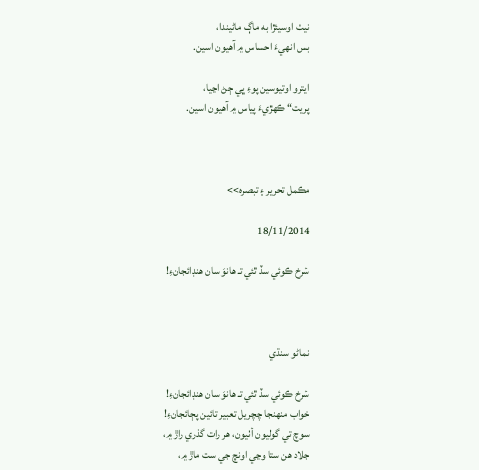نيٺ اوسيئڙا به ماڳ ماڻيندا،
بس انھيءَ احساس ۾ آھيون اسين.

ايترو اوتيوسين پوءِ ڀي ڄڻ اڃيا،
پريت“ ڪھڙيءَ پياس ۾ آھيون اسين.



مڪمل تحرير ۽ تبصره>>

18/11/2014

سۡرخ ڪوئي سڏ ٿئي تـ هانوَ سان هنڊائجانءِ!



نماڻو سنڌي

سۡرخ ڪوئي سڏ ٿئي تـ هانوَ سان هنڊائجانءِ!
خواب منهنجا چچريل تعبير تائين پڄائجانءِ!
سوچ تي گوليون اۡٺيون، هر رات گذري راڙ ۾،
جلاد هن ستا وڃي اونچ جي ست ماڙ ۾،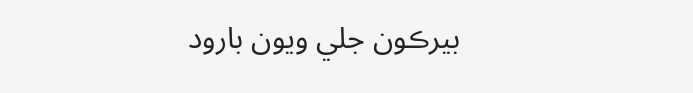بيرڪون جلي ويون بارود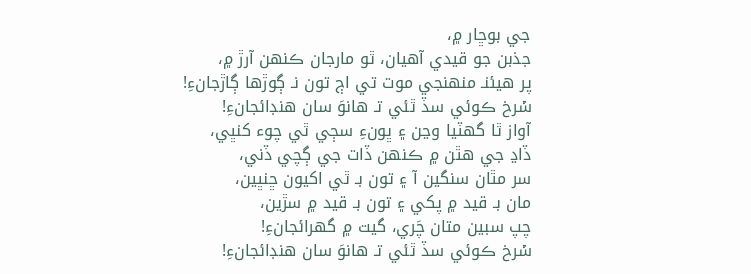جي بوڇار ۾،
جذبن جو قيدي آهيان، ٿو مارجان ڪنهن آرڙ ۾،
پر هيئنـ منهنجي موت تي اڄ تون نـ ڳوڙها ڳاڙجانءِ!
سۡرخ ڪوئي سڏ ٿئي تـ هانوَ سان هنڊائجانءِ!
آواز ٿا گھٽيا وڃن ۽ ڀونءِ سڄي ٿي چوء کنڀي،
ڏاڍ جي هٿن ۾ ڪنهن ڏات جي ڳچي ڏني،
سر مٿان سنگين آ ۽ تون بـ ٿي اکيون ڇنڀين،
مان بـ قيد ۾ پکي ۽ تون بـ قيد ۾ سڙين،
چپ سبين متان چَري، گيت ۾ گھرائجانءِ!
سۡرخ ڪوئي سڏ ٿئي تـ هانوَ سان هنڊائجانءِ!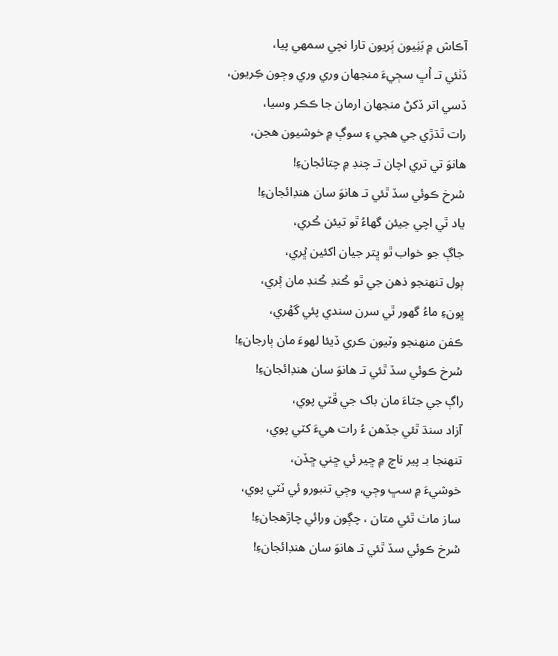آڪاش ۾ بَٺِيون ٻَريون تارا نچي سمهي پيا،
ڏٺئي تـ اۡڀ سڄيءَ منجهان وري وري وڄون ڪِريون،
ڏسي اتر ڏکڻ منجهان ارمان جا ڪڪر وسيا،
رات ٿڌڙي جي هجي ۽ سوڳ ۾ خوشيون هجن،
هانوَ تي تري اچان تـ چنڊ ۾ چتائجانءِ!
سۡرخ ڪوئي سڏ ٿئي تـ هانوَ سان هنڊائجانءِ!
ياد ٿي اچي جيئن گھاءُ ٿو تيئن ڪۡري،
جاڳ جو خواب ٿو ڀتر جيان اکئين ڀۡري،
ٻول تنهنجو ذهن جي ٿو ڪۡنڊ ڪۡنڊ مان ٻۡري،
ڀونءِ ماءُ گھور ٿي سرن سندي پئي گھۡري،
ڪفن منهنجو وٽيون ڪري ڏيئا لهوءَ مان ٻارجانءِ!
سۡرخ ڪوئي سڏ ٿئي تـ هانوَ سان هنڊائجانءِ!
راڳ جي جٽاءَ مان باک جي ڦٽي پوي،
آزاد سنڌ ٿئي جڏهن ءُ رات هيءَ کٽي پوي،
تنهنجا بـ پير ناچ ۾ ڇير ئي ڇني ڇڏن،
خوشيءَ ۾ سڀ وڄي، وڄي تنبورو ئي ٽٽي پوي،
ساز ماٺ ٿئي متان ، چڳون ورائي چاڙهجانءِ!
سۡرخ ڪوئي سڏ ٿئي تـ هانوَ سان هنڊائجانءِ!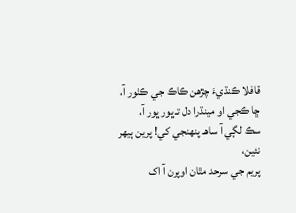قافلا ڪنڌيءَ چڙهن ڪاڪ جي ڪٺور آ،
ڇا ڪجي او مينڌرا دل تـ ڀور ڀور آ،
سڪ لڳي آ ساهـ پنهنجي کي! پرين ٻيهر نئين،
پريم جي سرحد مٿان اوپرن آ اک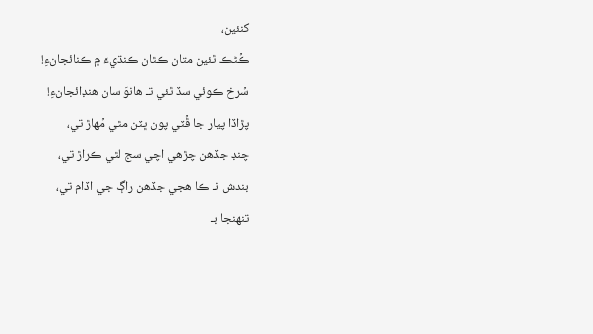کنئين،
ڪۡڻڪ ٿئين متان ڪٿان ڪنڌيءَ ۾ ڪنائجانءِ!
سۡرخ ڪوئي سڏ ٿئي تـ هانوَ سان هنڊائجانءِ!
پڙاڏا پيار جا ڦۡٽي پون ڀٽن مٿي مۡهاڙ تي،
چنڊ جڏهن چڙهي اچي سج لٿي ڪراڙ تي،
بندش نـ ڪا هجي جڏهن راڳ جي اڏام تي،
تنهنجا بـ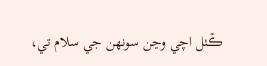ڪۡٺل اچي وڃن سونهن جي سلام تي،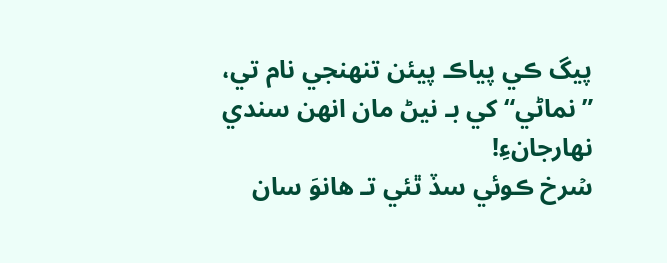پيگ ڪي پياڪ پيئن تنهنجي نام تي،
”نماڻي“ کي بـ نيڻ مان انهن سندي نهارجانءِ!
سۡرخ ڪوئي سڏ ٿئي تـ هانوَ سان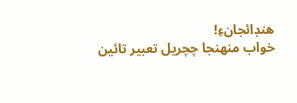هنڊائجانءِ!
خواب منهنجا چچريل تعبير تائين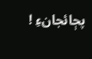پڄائجانءِ !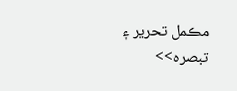مڪمل تحرير ۽ تبصره>>